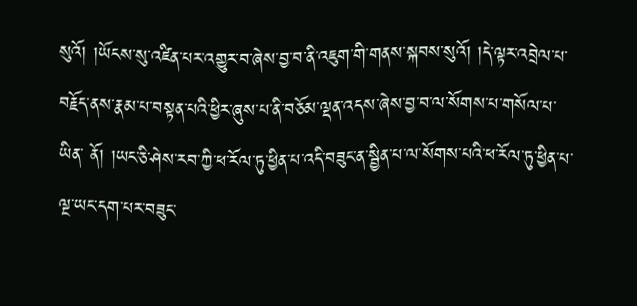སུའོ། །ཡོངས་སུ་འཛིན་པར་འགྱུར་བ་ཞེས་བྱ་བ་ནི་འཇུག་གི་གནས་སྐབས་སུའོ། །དེ་ལྟར་འབྲེལ་པ་བརྗོད་ནས་རྣམ་པ་བསྟན་པའི་ཕྱིར་ཞུས་པ་ནི་བཅོམ་ལྡན་འདས་ཞེས་བྱ་བ་ལ་སོགས་པ་གསོལ་པ་ཡིན་ ནོ། །ཡང་ཅི་ཤེས་རབ་ཀྱི་ཕ་རོལ་ཏུ་ཕྱིན་པ་འདི་བཟུང་ན་སྦྱིན་པ་ལ་སོགས་པའི་ཕ་རོལ་ཏུ་ཕྱིན་པ་ལྔ་ཡང་དག་པར་བཟུང་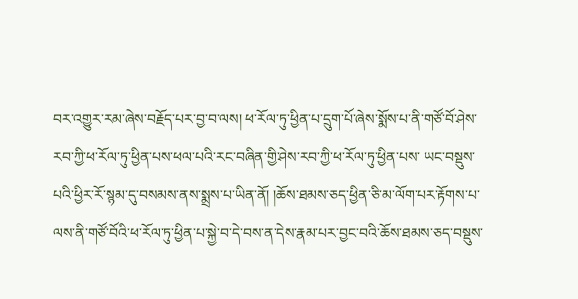བར་འགྱུར་རམ་ཞེས་བརྗོད་པར་བྱ་བ་ལས། ཕ་རོལ་ཏུ་ཕྱིན་པ་དྲུག་པོ་ཞེས་སྨོས་པ་ནི་གཙོ་བོ་ཤེས་རབ་ཀྱི་ཕ་རོལ་ཏུ་ཕྱིན་པས་ཕལ་པའི་རང་བཞིན་གྱི་ཤེས་རབ་ཀྱི་ཕ་རོལ་ཏུ་ཕྱིན་པས་ ཡང་བསྡུས་པའི་ཕྱིར་རོ་སྙམ་དུ་བསམས་ནས་སྨྲས་པ་ཡིན་ནོ། །ཆོས་ཐམས་ཅད་ཕྱིན་ཅི་མ་ལོག་པར་རྟོགས་པ་ལས་ནི་གཙོ་བོའི་ཕ་རོལ་ཏུ་ཕྱིན་པ་སྐྱེ་བ་དེ་བས་ན་དེས་རྣམ་པར་བྱང་བའི་ཆོས་ཐམས་ཅད་བསྡུས་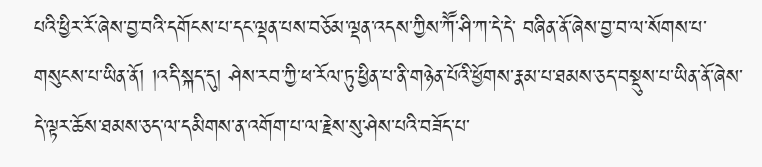པའི་ཕྱིར་རོ་ཞེས་བྱ་བའི་དགོངས་པ་དང་ལྡན་པས་བཅོམ་ལྡན་འདས་ཀྱིས་ཀཽ་ཤི་ཀ་དེ་དེ་ བཞིན་ནོ་ཞེས་བྱ་བ་ལ་སོགས་པ་གསུངས་པ་ཡིན་ནོ། །འདི་སྐད་དུ། ཤེས་རབ་ཀྱི་ཕ་རོལ་ཏུ་ཕྱིན་པ་ནི་གཉེན་པོའི་ཕྱོགས་རྣམ་པ་ཐམས་ཅད་བསྡུས་པ་ཡིན་ནོ་ཞེས་དེ་ལྟར་ཆོས་ཐམས་ཅད་ལ་དམིགས་ན་འགོག་པ་ལ་རྗེས་སུ་ཤེས་པའི་བཟོད་པ་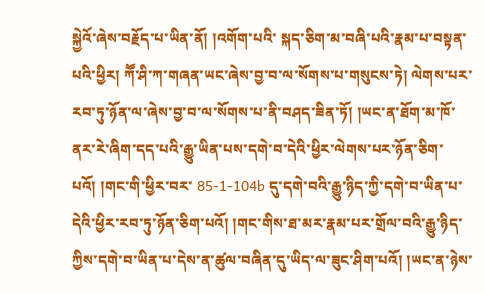སྐྱེའོ་ཞེས་བརྗོད་པ་ཡིན་ནོ། །འགོག་པའི་ སྐད་ཅིག་མ་བཞི་པའི་རྣམ་པ་བསྟན་པའི་ཕྱིར། ཀཽ་ཤི་ཀ་གཞན་ཡང་ཞེས་བྱ་བ་ལ་སོགས་པ་གསུངས་ཏེ། ལེགས་པར་རབ་ཏུ་ཉོན་ལ་ཞེས་བྱ་བ་ལ་སོགས་པ་ནི་བཤད་ཟིན་ཏོ། །ཡང་ན་ཐོག་མ་ཁོ་ནར་རེ་ཞིག་དད་པའི་རྒྱུ་ཡིན་པས་དགེ་བ་དེའི་ཕྱིར་ལེགས་པར་ཉོན་ཅིག་པའོ། །གང་གི་ཕྱིར་བར་ 85-1-104b དུ་དགེ་བའི་རྒྱུ་ཉིད་ཀྱི་དགེ་བ་ཡིན་པ་དེའི་ཕྱིར་རབ་ཏུ་ཉོན་ཅིག་པའོ། །གང་གིས་ཐ་མར་རྣམ་པར་གྲོལ་བའི་རྒྱུ་ཉིད་ཀྱིས་དགེ་བ་ཡིན་པ་དེས་ན་ཚུལ་བཞིན་དུ་ཡིད་ལ་ཟུང་ཤིག་པའོ། །ཡང་ན་ཉེས་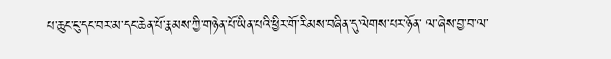པ་ཆུང་ངུ་དང་བར་མ་དང་ཆེན་པོ་རྣམས་ཀྱི་གཉེན་པོ་ཡིན་པའི་ཕྱིར་གོ་རིམས་བཞིན་དུ་ལེགས་པར་ཉོན་ ལ་ཞེས་བྱ་བ་ལ་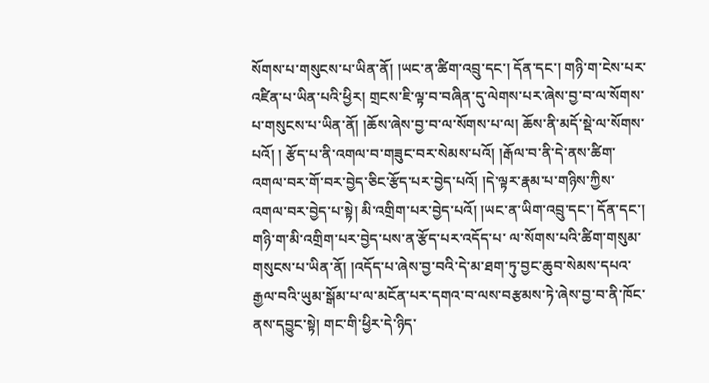སོགས་པ་གསུངས་པ་ཡིན་ནོ། །ཡང་ན་ཚིག་འབྲུ་དང་། དོན་དང་། གཉི་ག་ངེས་པར་འཛིན་པ་ཡིན་པའི་ཕྱིར། གྲངས་ཇི་ལྟ་བ་བཞིན་དུ་ལེགས་པར་ཞེས་བྱ་བ་ལ་སོགས་པ་གསུངས་པ་ཡིན་ནོ། །ཆོས་ཞེས་བྱ་བ་ལ་སོགས་པ་ལ། ཆོས་ནི་མདོ་སྡེ་ལ་སོགས་པའོ། ། རྩོད་པ་ནི་འགལ་བ་གཟུང་བར་སེམས་པའོ། །རྒོལ་བ་ནི་དེ་ནས་ཚིག་འགལ་བར་གོ་བར་བྱེད་ཅིང་རྩོད་པར་བྱེད་པའོ། །དེ་ལྟར་རྣམ་པ་གཉིས་ཀྱིས་འགལ་བར་བྱེད་པ་སྟེ། མི་འགྲིག་པར་བྱེད་པའོ། །ཡང་ན་ཡིག་འབྲུ་དང་། དོན་དང་། གཉི་ག་མི་འགྲིག་པར་བྱེད་པས་ན་རྩོད་པར་འདོད་པ་ ལ་སོགས་པའི་ཚིག་གསུམ་གསུངས་པ་ཡིན་ནོ། །འདོད་པ་ཞེས་བྱ་བའི་དེ་མ་ཐག་ཏུ་བྱང་ཆུབ་སེམས་དཔའ་རྒྱལ་བའི་ཡུམ་སྒོམ་པ་ལ་མངོན་པར་དགའ་བ་ལས་བརྩམས་ཏེ་ཞེས་བྱ་བ་ནི་ཁོང་ནས་དབྱུང་སྟེ། གང་གི་ཕྱིར་དེ་ཉིད་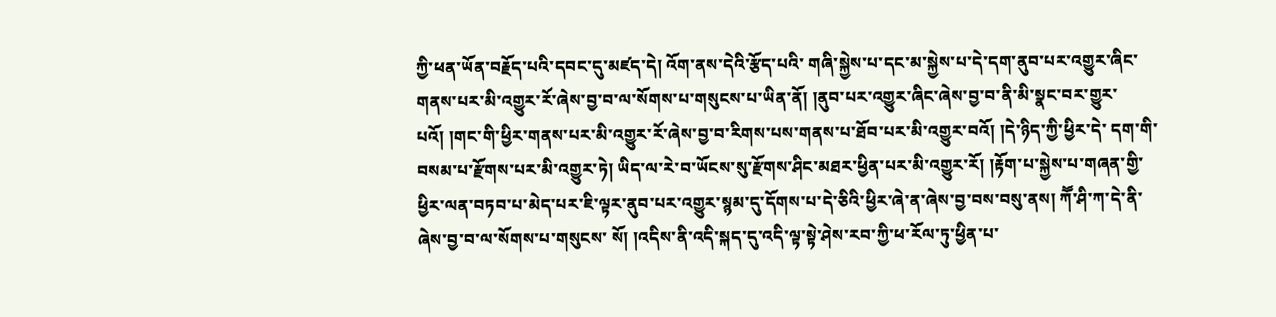ཀྱི་ཕན་ཡོན་བརྗོད་པའི་དབང་དུ་མཛད་དེ། འོག་ནས་དེའི་རྩོད་པའི་ གཞི་སྐྱེས་པ་དང་མ་སྐྱེས་པ་དེ་དག་ནུབ་པར་འགྱུར་ཞིང་གནས་པར་མི་འགྱུར་རོ་ཞེས་བྱ་བ་ལ་སོགས་པ་གསུངས་པ་ཡིན་ནོ། །ནུབ་པར་འགྱུར་ཞིང་ཞེས་བྱ་བ་ནི་མི་སྣང་བར་གྱུར་པའོ། །གང་གི་ཕྱིར་གནས་པར་མི་འགྱུར་རོ་ཞེས་བྱ་བ་རིགས་པས་གནས་པ་ཐོབ་པར་མི་འགྱུར་བའོ། །དེ་ཉིད་ཀྱི་ཕྱིར་དེ་ དག་གི་བསམ་པ་རྫོགས་པར་མི་འགྱུར་ཏེ། ཡིད་ལ་རེ་བ་ཡོངས་སུ་རྫོགས་ཤིང་མཐར་ཕྱིན་པར་མི་འགྱུར་རོ། །རྟོག་པ་སྐྱེས་པ་གཞན་གྱི་ཕྱིར་ལན་བཏབ་པ་མེད་པར་ཇི་ལྟར་ནུབ་པར་འགྱུར་སྙམ་དུ་དོགས་པ་དེ་ཅིའི་ཕྱིར་ཞེ་ན་ཞེས་བྱ་བས་བསུ་ནས། ཀཽ་ཤི་ཀ་དེ་ནི་ཞེས་བྱ་བ་ལ་སོགས་པ་གསུངས་ སོ། །འདིས་ནི་འདི་སྐད་དུ་འདི་ལྟ་སྟེ་ཤེས་རབ་ཀྱི་ཕ་རོལ་ཏུ་ཕྱིན་པ་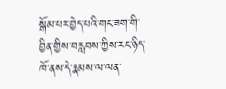སྒོམ་པར་བྱེད་པའི་གང་ཟག་གི་བྱིན་གྱིས་བརླབས་ཀྱིས་རང་ཉིད་ཁོ་ནས་དེ་རྣམས་ལ་ལན་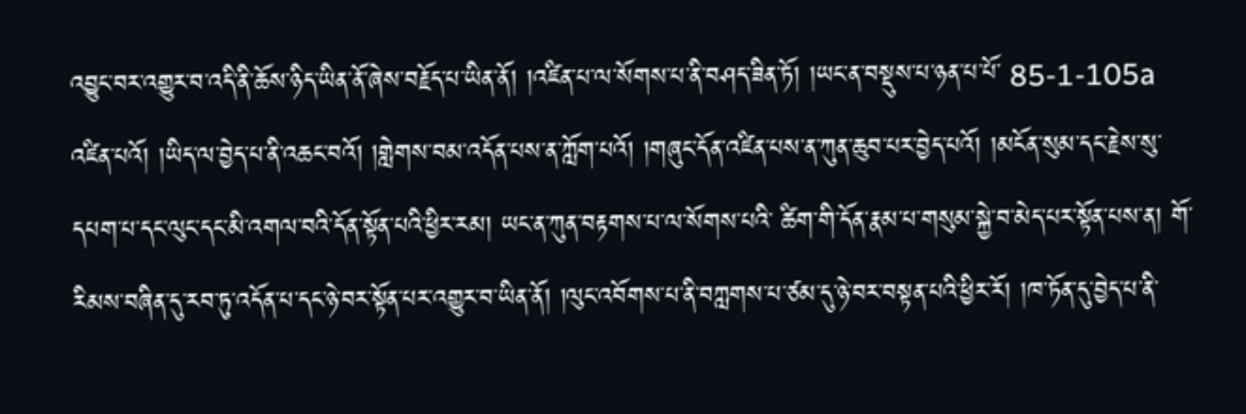འབྱུང་བར་འགྱུར་བ་འདི་ནི་ཆོས་ཉིད་ཡིན་ནོ་ཞེས་བརྗོད་པ་ཡིན་ནོ། །འཛིན་པ་ལ་སོགས་པ་ནི་བཤད་ཟིན་ཏོ། །ཡང་ན་བསྡུས་པ་ཉན་པ་པོ་ 85-1-105a འཛིན་པའོ། །ཡིད་ལ་བྱེད་པ་ནི་འཆང་བའོ། །གླེགས་བམ་འདོན་པས་ན་ཀློག་པའོ། །གཞུང་དོན་འཛིན་པས་ན་ཀུན་ཆུབ་པར་བྱེད་པའོ། །མངོན་སུམ་དང་རྗེས་སུ་དཔག་པ་དང་ལུང་དང་མི་འགལ་བའི་དོན་སྟོན་པའི་ཕྱིར་རམ། ཡང་ན་ཀུན་བརྟགས་པ་ལ་སོགས་པའི་ ཚིག་གི་དོན་རྣམ་པ་གསུམ་སྐྱེ་བ་མེད་པར་སྟོན་པས་ན། གོ་རིམས་བཞིན་དུ་རབ་ཏུ་འདོན་པ་དང་ཉེ་བར་སྟོན་པར་འགྱུར་བ་ཡིན་ནོ། །ལུང་འབོགས་པ་ནི་བཀླགས་པ་ཙམ་དུ་ཉེ་བར་བསྟན་པའི་ཕྱིར་རོ། །ཁ་ཏོན་དུ་བྱེད་པ་ནི་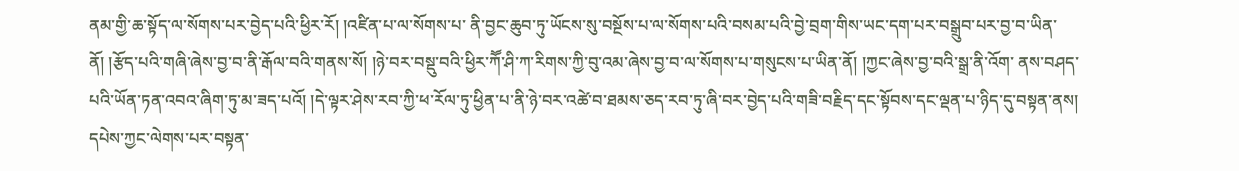ནམ་གྱི་ཆ་སྟོད་ལ་སོགས་པར་བྱེད་པའི་ཕྱིར་རོ། །འཛིན་པ་ལ་སོགས་པ་ ནི་བྱང་ཆུབ་ཏུ་ཡོངས་སུ་བསྔོས་པ་ལ་སོགས་པའི་བསམ་པའི་བྱེ་བྲག་གིས་ཡང་དག་པར་བསྒྲུབ་པར་བྱ་བ་ཡིན་ནོ། །རྩོད་པའི་གཞི་ཞེས་བྱ་བ་ནི་རྒོལ་བའི་གནས་སོ། །ཉེ་བར་བསྡུ་བའི་ཕྱིར་ཀཽ་ཤི་ཀ་རིགས་ཀྱི་བུ་འམ་ཞེས་བྱ་བ་ལ་སོགས་པ་གསུངས་པ་ཡིན་ནོ། །ཀྱང་ཞེས་བྱ་བའི་སྒྲ་ནི་འོག་ ནས་བཤད་པའི་ཡོན་ཏན་འབའ་ཞིག་ཏུ་མ་ཟད་པའོ། །དེ་ལྟར་ཤེས་རབ་ཀྱི་ཕ་རོལ་ཏུ་ཕྱིན་པ་ནི་ཉེ་བར་འཚེ་བ་ཐམས་ཅད་རབ་ཏུ་ཞི་བར་བྱེད་པའི་གཟི་བརྗིད་དང་སྟོབས་དང་ལྡན་པ་ཉིད་དུ་བསྟན་ནས། དཔེས་ཀྱང་ལེགས་པར་བསྟན་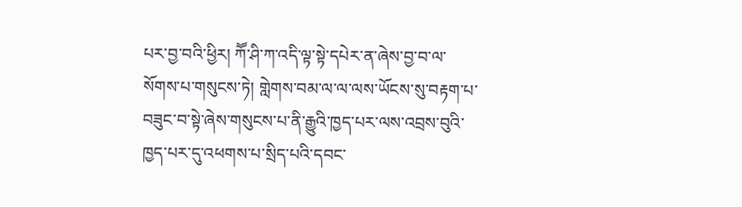པར་བྱ་བའི་ཕྱིར། ཀཽ་ཤི་ཀ་འདི་ལྟ་སྟེ་དཔེར་ན་ཞེས་བྱ་བ་ལ་ སོགས་པ་གསུངས་ཏེ། གླེགས་བམ་ལ་ལ་ལས་ཡོངས་སུ་བརྟག་པ་བཟུང་བ་སྟེ་ཞེས་གསུངས་པ་ནི་རྒྱུའི་ཁྱད་པར་ལས་འབྲས་བུའི་ཁྱད་པར་དུ་འཕགས་པ་སྲིད་པའི་དབང་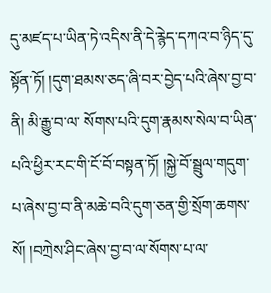དུ་མཛད་པ་ཡིན་ཏེ་འདིས་ནི་དེ་རྙེད་དཀའ་བ་ཉིད་དུ་སྟོན་ཏོ། །དུག་ཐམས་ཅད་ཞི་བར་བྱེད་པའི་ཞེས་བྱ་བ་ནི། མི་རྒྱུ་བ་ལ་ སོགས་པའི་དུག་རྣམས་སེལ་བ་ཡིན་པའི་ཕྱིར་རང་གི་ངོ་བོ་བསྟན་ཏོ། །སྐྱེ་བོ་སྦྲུལ་གདུག་པ་ཞེས་བྱ་བ་ནི་མཆེ་བའི་དུག་ཅན་གྱི་སྲོག་ཆགས་སོ། །བཀྲེས་ཤིང་ཞེས་བྱ་བ་ལ་སོགས་པ་ལ་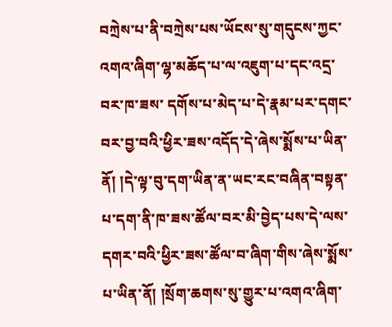བཀྲེས་པ་ནི་བཀྲེས་པས་ཡོངས་སུ་གདུངས་ཀྱང་འགའ་ཞིག་ལྷ་མཆོད་པ་ལ་འཇུག་པ་དང་འདྲ་བར་ཁ་ཟས་ དགོས་པ་མེད་པ་དེ་རྣམ་པར་དགང་བར་བྱ་བའི་ཕྱིར་ཟས་འདོད་དེ་ཞེས་སྨོས་པ་ཡིན་ནོ། །དེ་ལྟ་བུ་དག་ཡིན་ན་ཡང་རང་བཞིན་བསྟན་པ་དག་ནི་ཁ་ཟས་ཚོལ་བར་མི་བྱེད་པས་དེ་ལས་དགར་བའི་ཕྱིར་ཟས་ཚོལ་བ་ཞིག་གིས་ཞེས་སྨོས་པ་ཡིན་ནོ། །སྲོག་ཆགས་སུ་གྱུར་པ་འགའ་ཞིག་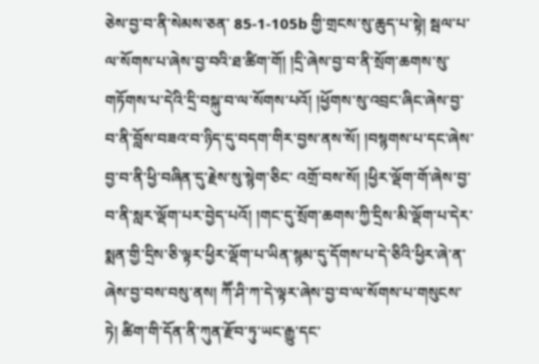ཅེས་བྱ་བ་ནི་སེམས་ཅན་ 85-1-105b གྱི་གྲངས་སུ་ཆུད་པ་སྟེ། སྦལ་པ་ལ་སོགས་པ་ཞེས་བྱ་བའི་ཐ་ཚིག་གོ། །དྲི་ཞེས་བྱ་བ་ནི་སྲོག་ཆགས་སུ་གཏོགས་པ་དེའི་དྲི་བསྐུ་བ་ལ་སོགས་པའོ། །ཕྱོགས་སུ་འབྲང་ཞིང་ཞེས་བྱ་བ་ནི་བློས་བཟའ་བ་ཉིད་དུ་བདག་གིར་བྱས་ནས་སོ། །བསྙགས་པ་དང་ཞེས་བྱ་བ་ནི་ཕྱི་བཞིན་དུ་རྗེས་སུ་སྙེག་ཅིང་ འགྲོ་བས་སོ། །ཕྱིར་ལྡོག་གོ་ཞེས་བྱ་བ་ནི་སླར་ལྡོག་པར་བྱེད་པའོ། །གང་དུ་སྲོག་ཆགས་ཀྱི་དྲིས་མི་ལྡོག་པ་དེར་སྨན་གྱི་དྲིས་ཅི་ལྟར་ཕྱིར་ལྡོག་པ་ཡིན་སྙམ་དུ་དོགས་པ་དེ་ཅིའི་ཕྱིར་ཞེ་ན་ཞེས་བྱ་བས་བསུ་ནས། ཀཽ་ཤི་ཀ་དེ་ལྟར་ཞེས་བྱ་བ་ལ་སོགས་པ་གསུངས་ཏེ། ཚིག་གི་དོན་ནི་ཀུན་རྫོབ་ཏུ་ཡང་རྒྱུ་དང་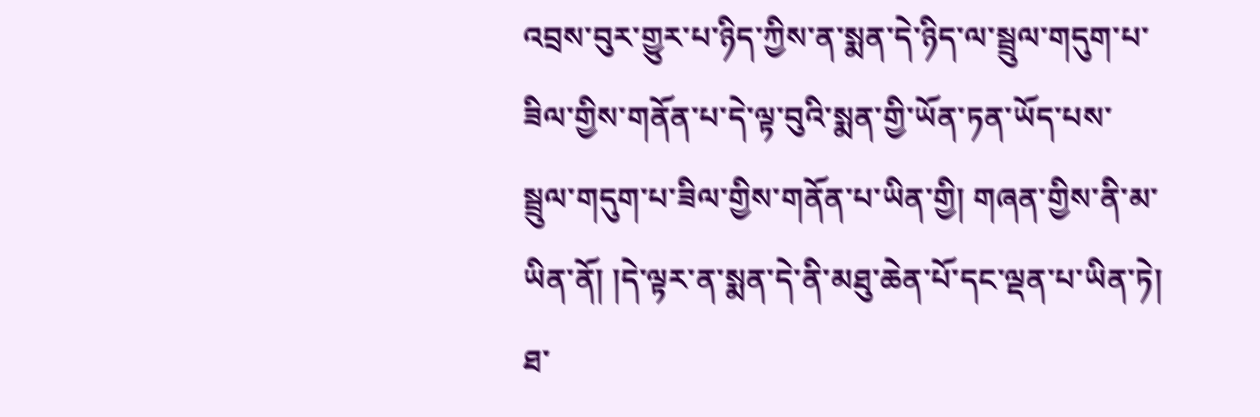འབྲས་བུར་གྱུར་པ་ཉིད་ཀྱིས་ན་སྨན་དེ་ཉིད་ལ་སྦྲུལ་གདུག་པ་ཟིལ་གྱིས་གནོན་པ་དེ་ལྟ་བུའི་སྨན་གྱི་ཡོན་ཏན་ཡོད་པས་སྦྲུལ་གདུག་པ་ཟིལ་གྱིས་གནོན་པ་ཡིན་གྱི། གཞན་གྱིས་ནི་མ་ཡིན་ནོ། །དེ་ལྟར་ན་སྨན་དེ་ནི་མཐུ་ཆེན་པོ་དང་ལྡན་པ་ཡིན་ཏེ། ཐ་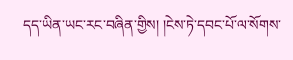དད་ཡིན་ཡང་རང་བཞིན་གྱིས། །ངེས་ཏེ་དབང་པོ་ལ་སོགས་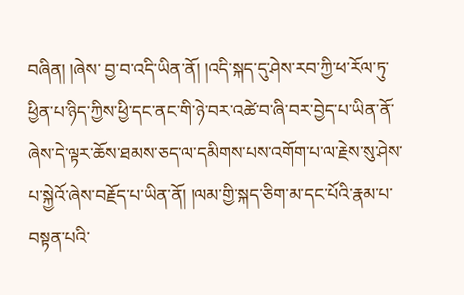བཞིན། །ཞེས་ བྱ་བ་འདི་ཡིན་ནོ། །འདི་སྐད་དུ་ཤེས་རབ་ཀྱི་ཕ་རོལ་ཏུ་ཕྱིན་པ་ཉིད་ཀྱིས་ཕྱི་དང་ནང་གི་ཉེ་བར་འཚེ་བ་ཞི་བར་བྱེད་པ་ཡིན་ནོ་ཞེས་དེ་ལྟར་ཆོས་ཐམས་ཅད་ལ་དམིགས་པས་འགོག་པ་ལ་རྗེས་སུ་ཤེས་པ་སྐྱེའོ་ཞེས་བརྗོད་པ་ཡིན་ནོ། །ལམ་གྱི་སྐད་ཅིག་མ་དང་པོའི་རྣམ་པ་བསྟན་པའི་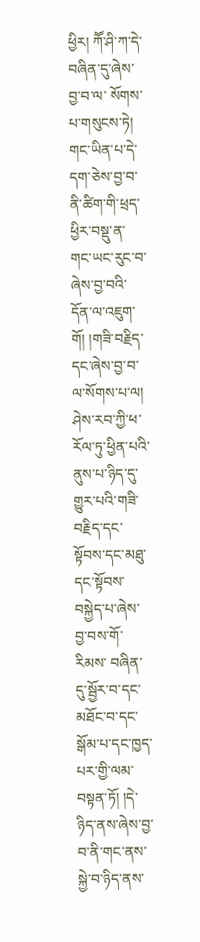ཕྱིར། ཀཽ་ཤི་ཀ་དེ་བཞིན་དུ་ཞེས་བྱ་བ་ལ་ སོགས་པ་གསུངས་ཏེ། གང་ཡིན་པ་དེ་དག་ཅེས་བྱ་བ་ནི་ཚིག་གི་ཕྲད་ཕྱིར་བསྡུ་ན་གང་ཡང་རུང་བ་ཞེས་བྱ་བའི་དོན་ལ་འཇུག་གོ། །གཟི་བརྗིད་དང་ཞེས་བྱ་བ་ལ་སོགས་པ་ལ། ཤེས་རབ་ཀྱི་ཕ་རོལ་ཏུ་ཕྱིན་པའི་ནུས་པ་ཉིད་དུ་གྱུར་པའི་གཟི་བརྗིད་དང་སྟོབས་དང་མཐུ་དང་སྟོབས་བསྐྱེད་པ་ཞེས་བྱ་བས་གོ་རིམས་ བཞིན་དུ་སྦྱོར་བ་དང་མཐོང་བ་དང་སྒོམ་པ་དང་ཁྱད་པར་གྱི་ལམ་བསྟན་ཏོ། །དེ་ཉིད་ནས་ཞེས་བྱ་བ་ནི་གང་ནས་སྐྱེ་བ་ཉིད་ནས་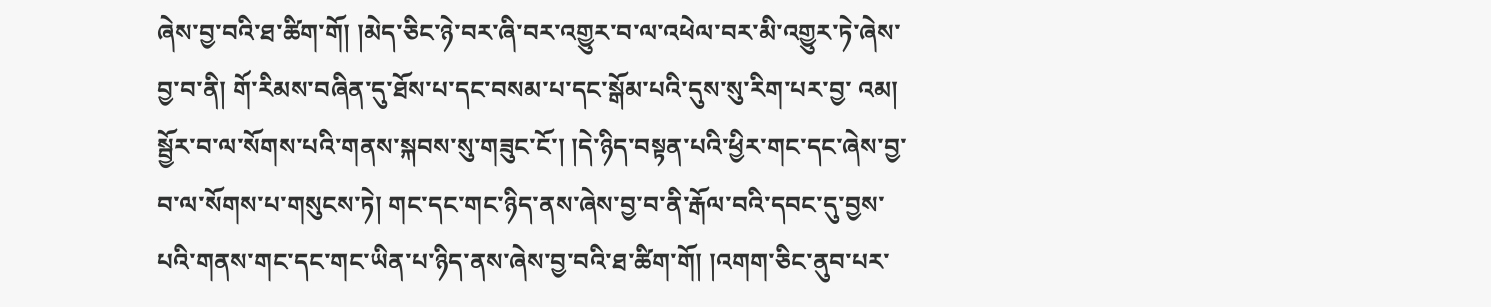ཞེས་བྱ་བའི་ཐ་ཚིག་གོ། །མེད་ཅིང་ཉེ་བར་ཞི་བར་འགྱུར་བ་ལ་འཕེལ་བར་མི་འགྱུར་ཏེ་ཞེས་བྱ་བ་ནི། གོ་རིམས་བཞིན་དུ་ཐོས་པ་དང་བསམ་པ་དང་སྒོམ་པའི་དུས་སུ་རིག་པར་བྱ་ འམ། སྦྱོར་བ་ལ་སོགས་པའི་གནས་སྐབས་སུ་གཟུང་ངོ་། །དེ་ཉིད་བསྟན་པའི་ཕྱིར་གང་དང་ཞེས་བྱ་བ་ལ་སོགས་པ་གསུངས་ཏེ། གང་དང་གང་ཉིད་ནས་ཞེས་བྱ་བ་ནི་རྒོལ་བའི་དབང་དུ་བྱས་པའི་གནས་གང་དང་གང་ཡིན་པ་ཉིད་ནས་ཞེས་བྱ་བའི་ཐ་ཚིག་གོ། །འགག་ཅིང་ནུབ་པར་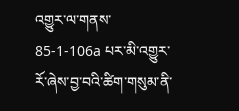འགྱུར་ལ་གནས་ 85-1-106a པར་མི་འགྱུར་རོ་ཞེས་བྱ་བའི་ཚིག་གསུམ་ནི་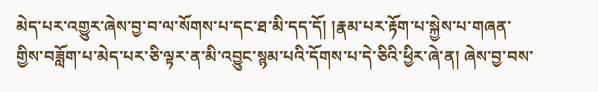མེད་པར་འགྱུར་ཞེས་བྱ་བ་ལ་སོགས་པ་དང་ཐ་མི་དད་དོ། །རྣམ་པར་རྟོག་པ་སྐྱེས་པ་གཞན་གྱིས་བཟློག་པ་མེད་པར་ཅི་ལྟར་ན་མི་འབྱུང་སྙམ་པའི་དོགས་པ་དེ་ཅིའི་ཕྱིར་ཞེ་ན། ཞེས་བྱ་བས་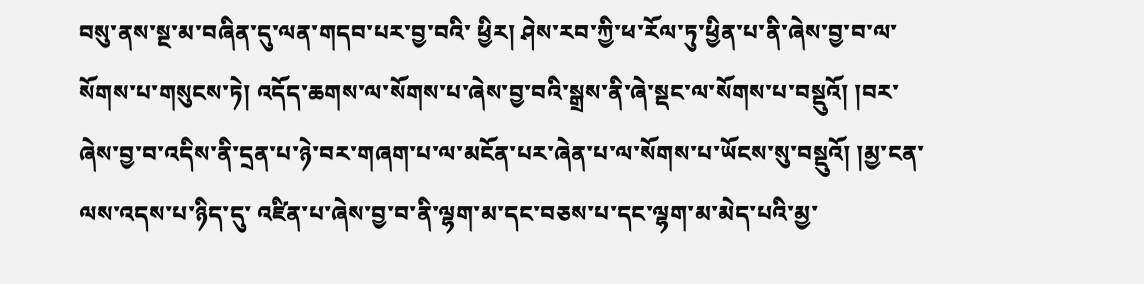བསུ་ནས་སྔ་མ་བཞིན་དུ་ལན་གདབ་པར་བྱ་བའི་ ཕྱིར། ཤེས་རབ་ཀྱི་ཕ་རོལ་ཏུ་ཕྱིན་པ་ནི་ཞེས་བྱ་བ་ལ་སོགས་པ་གསུངས་ཏེ། འདོད་ཆགས་ལ་སོགས་པ་ཞེས་བྱ་བའི་སྒྲས་ནི་ཞེ་སྡང་ལ་སོགས་པ་བསྡུའོ། །བར་ཞེས་བྱ་བ་འདིས་ནི་དྲན་པ་ཉེ་བར་གཞག་པ་ལ་མངོན་པར་ཞེན་པ་ལ་སོགས་པ་ཡོངས་སུ་བསྡུའོ། །མྱ་ངན་ལས་འདས་པ་ཉིད་དུ་ འཛིན་པ་ཞེས་བྱ་བ་ནི་ལྷག་མ་དང་བཅས་པ་དང་ལྷག་མ་མེད་པའི་མྱ་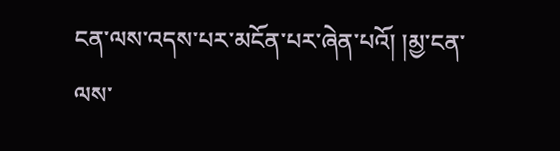ངན་ལས་འདས་པར་མངོན་པར་ཞེན་པའོ། །མྱ་ངན་ལས་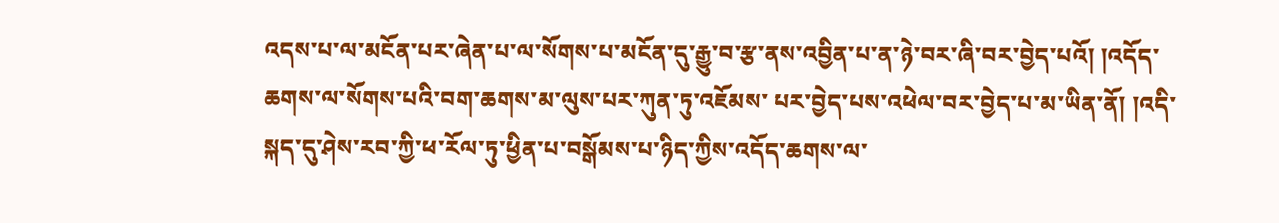འདས་པ་ལ་མངོན་པར་ཞེན་པ་ལ་སོགས་པ་མངོན་དུ་རྒྱུ་བ་རྩ་ནས་འབྱིན་པ་ན་ཉེ་བར་ཞི་བར་བྱེད་པའོ། །འདོད་ཆགས་ལ་སོགས་པའི་བག་ཆགས་མ་ལུས་པར་ཀུན་ཏུ་འཇོམས་ པར་བྱེད་པས་འཕེལ་བར་བྱེད་པ་མ་ཡིན་ནོ། །འདི་སྐད་དུ་ཤེས་རབ་ཀྱི་ཕ་རོལ་ཏུ་ཕྱིན་པ་བསྒོམས་པ་ཉིད་ཀྱིས་འདོད་ཆགས་ལ་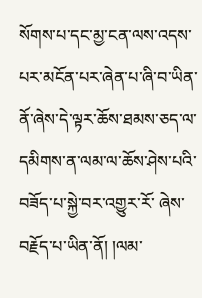སོགས་པ་དང་མྱ་ངན་ལས་འདས་པར་མངོན་པར་ཞེན་པ་ཞི་བ་ཡིན་ནོ་ཞེས་དེ་ལྟར་ཆོས་ཐམས་ཅད་ལ་དམིགས་ན་ལམ་ལ་ཆོས་ཤེས་པའི་བཟོད་པ་སྐྱེ་བར་འགྱུར་རོ་ ཞེས་བརྗོད་པ་ཡིན་ནོ། །ལམ་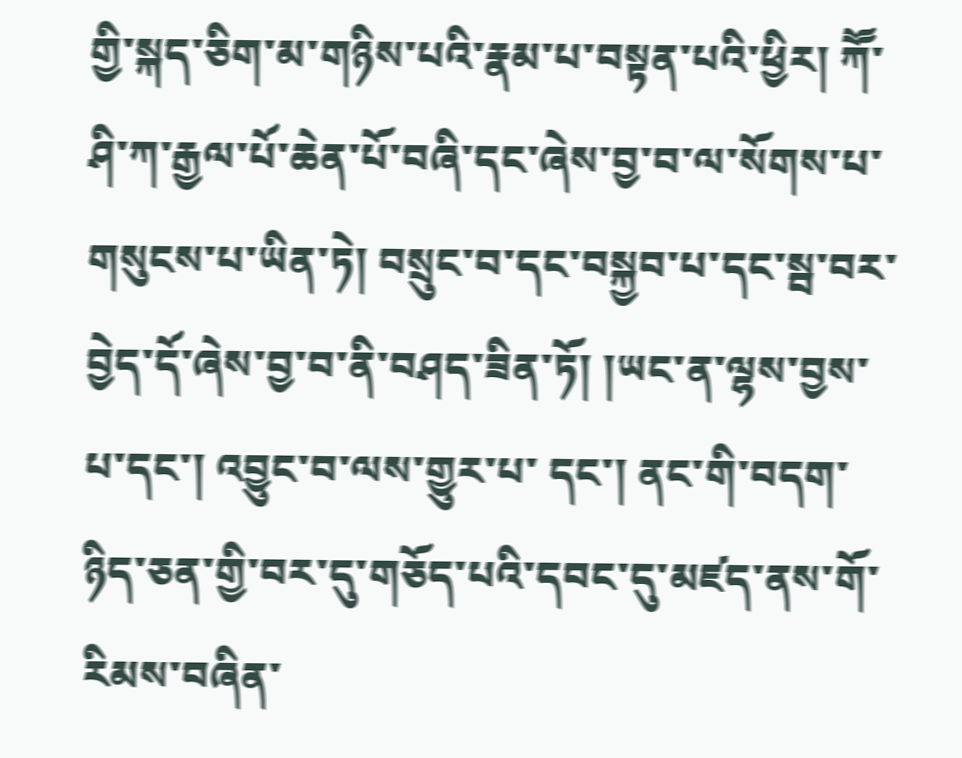གྱི་སྐད་ཅིག་མ་གཉིས་པའི་རྣམ་པ་བསྟན་པའི་ཕྱིར། ཀཽ་ཤི་ཀ་རྒྱལ་པོ་ཆེན་པོ་བཞི་དང་ཞེས་བྱ་བ་ལ་སོགས་པ་གསུངས་པ་ཡིན་ཏེ། བསྲུང་བ་དང་བསྐྱབ་པ་དང་སྦ་བར་བྱེད་དོ་ཞེས་བྱ་བ་ནི་བཤད་ཟིན་ཏོ། །ཡང་ན་ལྷས་བྱས་པ་དང་། འབྱུང་བ་ལས་གྱུར་པ་ དང་། ནང་གི་བདག་ཉིད་ཅན་གྱི་བར་དུ་གཅོད་པའི་དབང་དུ་མཛད་ནས་གོ་རིམས་བཞིན་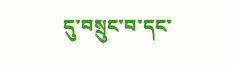དུ་བསྲུང་བ་དང་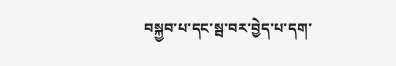བསྐྱབ་པ་དང་སྦ་བར་བྱེད་པ་དག་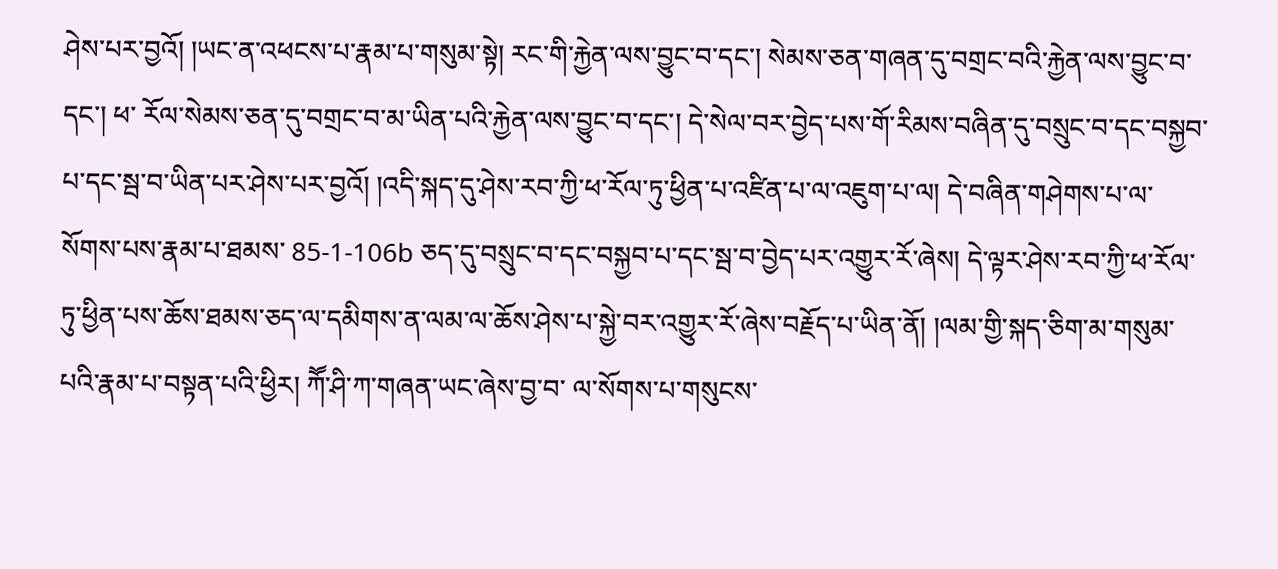ཤེས་པར་བྱའོ། །ཡང་ན་འཕངས་པ་རྣམ་པ་གསུམ་སྟེ། རང་གི་རྐྱེན་ལས་བྱུང་བ་དང་། སེམས་ཅན་གཞན་དུ་བགྲང་བའི་རྐྱེན་ལས་བྱུང་བ་དང་། ཕ་ རོལ་སེམས་ཅན་དུ་བགྲང་བ་མ་ཡིན་པའི་རྐྱེན་ལས་བྱུང་བ་དང་། དེ་སེལ་བར་བྱེད་པས་གོ་རིམས་བཞིན་དུ་བསྲུང་བ་དང་བསྐྱབ་པ་དང་སྦ་བ་ཡིན་པར་ཤེས་པར་བྱའོ། །འདི་སྐད་དུ་ཤེས་རབ་ཀྱི་ཕ་རོལ་ཏུ་ཕྱིན་པ་འཛིན་པ་ལ་འཇུག་པ་ལ། དེ་བཞིན་གཤེགས་པ་ལ་སོགས་པས་རྣམ་པ་ཐམས་ 85-1-106b ཅད་དུ་བསྲུང་བ་དང་བསྐྱབ་པ་དང་སྦ་བ་བྱེད་པར་འགྱུར་རོ་ཞེས། དེ་ལྟར་ཤེས་རབ་ཀྱི་ཕ་རོལ་ཏུ་ཕྱིན་པས་ཆོས་ཐམས་ཅད་ལ་དམིགས་ན་ལམ་ལ་ཆོས་ཤེས་པ་སྐྱེ་བར་འགྱུར་རོ་ཞེས་བརྗོད་པ་ཡིན་ནོ། །ལམ་གྱི་སྐད་ཅིག་མ་གསུམ་པའི་རྣམ་པ་བསྟན་པའི་ཕྱིར། ཀཽ་ཤི་ཀ་གཞན་ཡང་ཞེས་བྱ་བ་ ལ་སོགས་པ་གསུངས་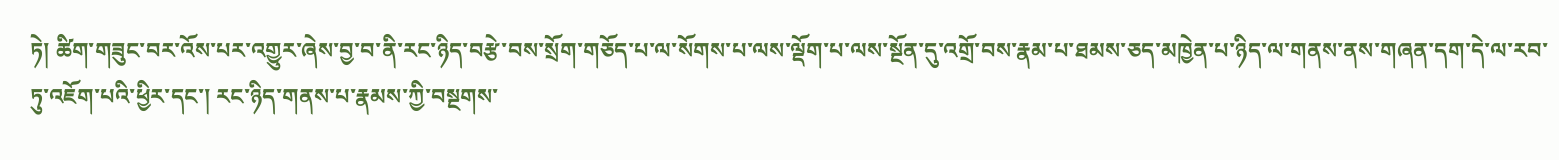ཏེ། ཚིག་གཟུང་བར་འོས་པར་འགྱུར་ཞེས་བྱ་བ་ནི་རང་ཉིད་བརྩེ་བས་སྲོག་གཅོད་པ་ལ་སོགས་པ་ལས་ལྡོག་པ་ལས་སྔོན་དུ་འགྲོ་བས་རྣམ་པ་ཐམས་ཅད་མཁྱེན་པ་ཉིད་ལ་གནས་ནས་གཞན་དག་དེ་ལ་རབ་ཏུ་འཇོག་པའི་ཕྱིར་དང་། རང་ཉིད་གནས་པ་རྣམས་ཀྱི་བསྔགས་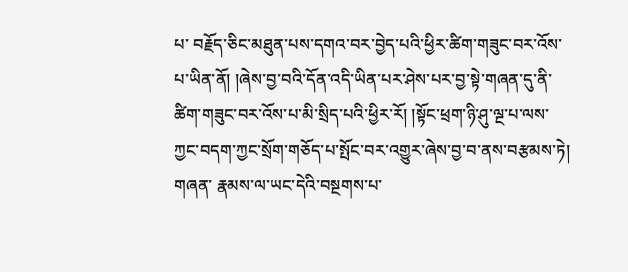པ་ བརྗོད་ཅིང་མཐུན་པས་དགའ་བར་བྱེད་པའི་ཕྱིར་ཚིག་གཟུང་བར་འོས་པ་ཡིན་ནོ། །ཞེས་བྱ་བའི་དོན་འདི་ཡིན་པར་ཤེས་པར་བྱ་སྟེ་གཞན་དུ་ནི་ཚིག་གཟུང་བར་འོས་པ་མི་སྲིད་པའི་ཕྱིར་རོ། །སྟོང་ཕྲག་ཉི་ཤུ་ལྔ་པ་ལས་ཀྱང་བདག་ཀྱང་སྲོག་གཅོད་པ་སྤོང་བར་འགྱུར་ཞེས་བྱ་བ་ནས་བརྩམས་ཏེ། གཞན་ རྣམས་ལ་ཡང་དེའི་བསྔགས་པ་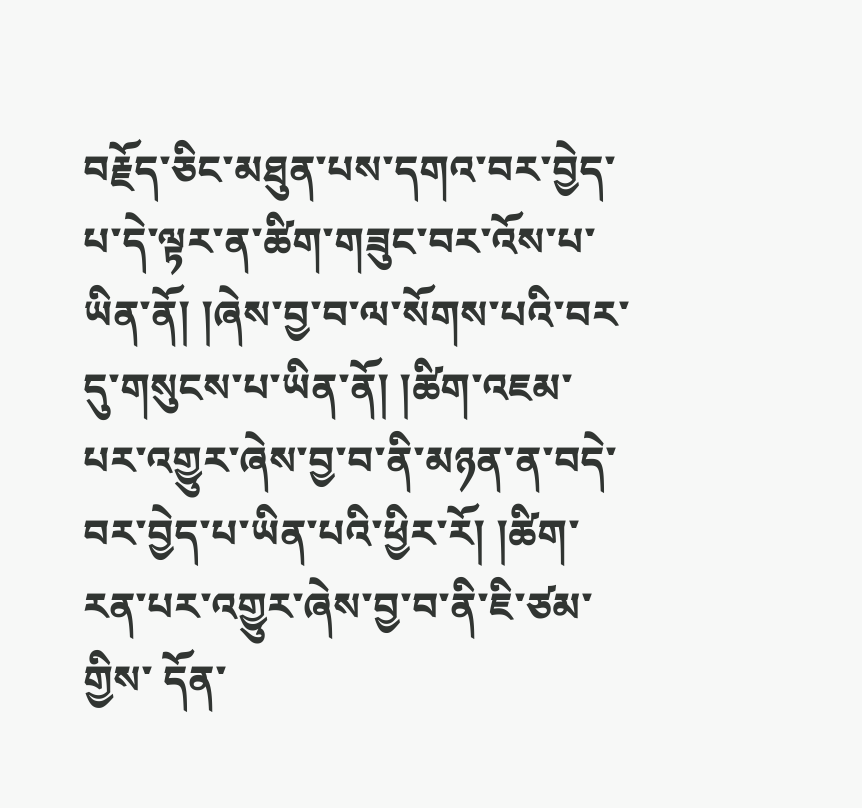བརྗོད་ཅིང་མཐུན་པས་དགའ་བར་བྱེད་པ་དེ་ལྟར་ན་ཚིག་གཟུང་བར་འོས་པ་ཡིན་ནོ། །ཞེས་བྱ་བ་ལ་སོགས་པའི་བར་དུ་གསུངས་པ་ཡིན་ནོ། །ཚིག་འཇམ་པར་འགྱུར་ཞེས་བྱ་བ་ནི་མཉན་ན་བདེ་བར་བྱེད་པ་ཡིན་པའི་ཕྱིར་རོ། །ཚིག་རན་པར་འགྱུར་ཞེས་བྱ་བ་ནི་ཇི་ཙམ་གྱིས་ དོན་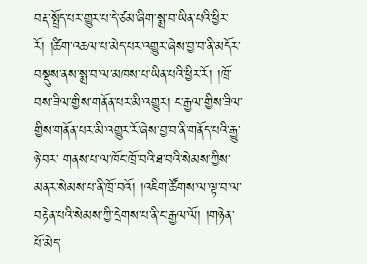བརྡ་སྤྲོད་པར་གྱུར་པ་དེ་ཙམ་ཞིག་སྨྲ་བ་ཡིན་པའི་ཕྱིར་རོ། །ཚིག་འཆལ་པ་མེད་པར་འགྱུར་ཞེས་བྱ་བ་ནི་མདོར་བསྡུས་ནས་སྨྲ་བ་ལ་མཁས་པ་ཡིན་པའི་ཕྱིར་རོ། །ཁྲོ་བས་ཟིལ་གྱིས་གནོན་པར་མི་འགྱུར། ང་རྒྱལ་གྱིས་ཟིལ་གྱིས་གནོན་པར་མི་འགྱུར་རོ་ཞེས་བྱ་བ་ནི་གནོད་པའི་རྒྱུ་ཉེ་བར་ གནས་པ་ལ་ཁོང་ཁྲོ་བའི་ཐ་བའི་སེམས་ཀྱིས་མནར་སེམས་པ་ནི་ཁྲོ་བའོ། །འཇིག་ཚོགས་ལ་ལྟ་བ་ལ་བརྟེན་པའི་སེམས་ཀྱི་དྲེགས་པ་ནི་ང་རྒྱལ་ལོ། །གཉེན་པོ་མེད་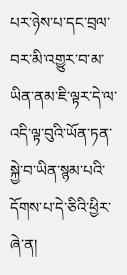པར་ཉེས་པ་དང་བྲལ་བར་མི་འགྱུར་བ་མ་ཡིན་ནམ་ཇི་ལྟར་དེ་ལ་འདི་ལྟ་བུའི་ཡོན་ཏན་སྐྱེ་བ་ཡིན་སྙམ་པའི་དོགས་པ་དེ་ཅིའི་ཕྱིར་ཞེ་ན།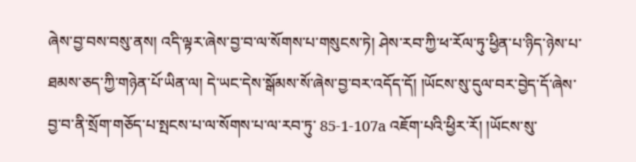ཞེས་བྱ་བས་བསུ་ནས། འདི་ལྟར་ཞེས་བྱ་བ་ལ་སོགས་པ་གསུངས་ཏེ། ཤེས་རབ་ཀྱི་ཕ་རོལ་ཏུ་ཕྱིན་པ་ཉིད་ཉེས་པ་ཐམས་ཅད་ཀྱི་གཉེན་པོ་ཡིན་ལ། དེ་ཡང་དེས་སྒོམས་སོ་ཞེས་བྱ་བར་འདོད་དོ། །ཡོངས་སུ་དུལ་བར་བྱེད་དོ་ཞེས་བྱ་བ་ནི་སྲོག་གཅོད་པ་སྤངས་པ་ལ་སོགས་པ་ལ་རབ་ཏུ་ 85-1-107a འཇོག་པའི་ཕྱིར་རོ། །ཡོངས་སུ་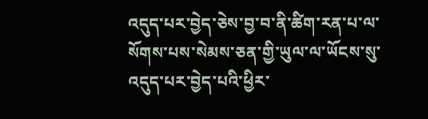འདུད་པར་བྱེད་ཅེས་བྱ་བ་ནི་ཚིག་རན་པ་ལ་སོགས་པས་སེམས་ཅན་གྱི་ཡུལ་ལ་ཡོངས་སུ་འདུད་པར་བྱེད་པའི་ཕྱིར་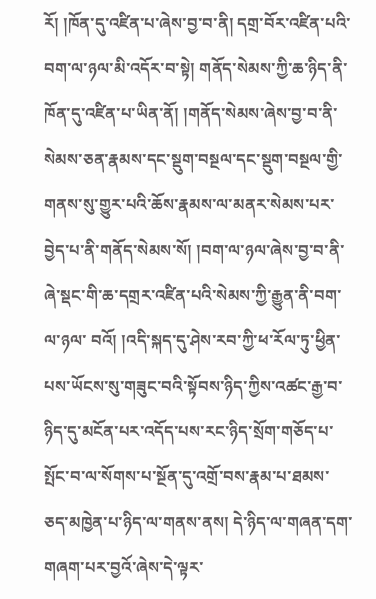རོ། །ཁོན་དུ་འཛིན་པ་ཞེས་བྱ་བ་ནི། དགྲ་བོར་འཛིན་པའི་བག་ལ་ཉལ་མི་འདོར་བ་སྟེ། གནོད་སེམས་ཀྱི་ཆ་ཉིད་ནི་ ཁོན་དུ་འཛིན་པ་ཡིན་ནོ། །གནོད་སེམས་ཞེས་བྱ་བ་ནི་སེམས་ཅན་རྣམས་དང་སྡུག་བསྔལ་དང་སྡུག་བསྔལ་གྱི་གནས་སུ་གྱུར་པའི་ཆོས་རྣམས་ལ་མནར་སེམས་པར་བྱེད་པ་ནི་གནོད་སེམས་སོ། །བག་ལ་ཉལ་ཞེས་བྱ་བ་ནི་ཞེ་སྡང་གི་ཆ་དགྲར་འཛིན་པའི་སེམས་ཀྱི་རྒྱུན་ནི་བག་ལ་ཉལ་ བའོ། །འདི་སྐད་དུ་ཤེས་རབ་ཀྱི་ཕ་རོལ་ཏུ་ཕྱིན་པས་ཡོངས་སུ་གཟུང་བའི་སྟོབས་ཉིད་ཀྱིས་འཚང་རྒྱ་བ་ཉིད་དུ་མངོན་པར་འདོད་པས་རང་ཉིད་སྲོག་གཅོད་པ་སྤོང་བ་ལ་སོགས་པ་སྔོན་དུ་འགྲོ་བས་རྣམ་པ་ཐམས་ཅད་མཁྱེན་པ་ཉིད་ལ་གནས་ནས། དེ་ཉིད་ལ་གཞན་དག་གཞག་པར་བྱའོ་ཞེས་དེ་ལྟར་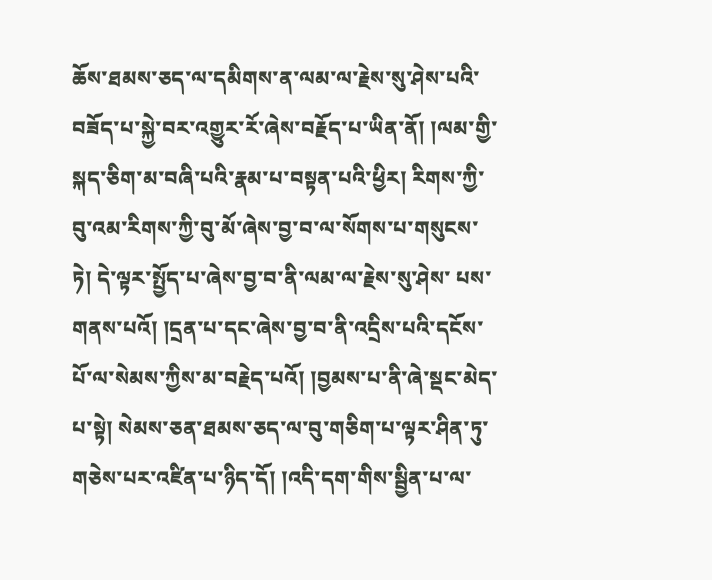ཆོས་ཐམས་ཅད་ལ་དམིགས་ན་ལམ་ལ་རྗེས་སུ་ཤེས་པའི་བཟོད་པ་སྐྱེ་བར་འགྱུར་རོ་ཞེས་བརྗོད་པ་ཡིན་ནོ། །ལམ་གྱི་སྐད་ཅིག་མ་བཞི་པའི་རྣམ་པ་བསྟན་པའི་ཕྱིར། རིགས་ཀྱི་བུ་འམ་རིགས་ཀྱི་བུ་མོ་ཞེས་བྱ་བ་ལ་སོགས་པ་གསུངས་ཏེ། དེ་ལྟར་སྤྱོད་པ་ཞེས་བྱ་བ་ནི་ལམ་ལ་རྗེས་སུ་ཤེས་ པས་གནས་པའོ། །དྲན་པ་དང་ཞེས་བྱ་བ་ནི་འདྲིས་པའི་དངོས་པོ་ལ་སེམས་ཀྱིས་མ་བརྗེད་པའོ། །བྱམས་པ་ནི་ཞེ་སྡང་མེད་པ་སྟེ། སེམས་ཅན་ཐམས་ཅད་ལ་བུ་གཅིག་པ་ལྟར་ཤིན་ཏུ་གཅེས་པར་འཛིན་པ་ཉིད་དོ། །འདི་དག་གིས་སྦྱིན་པ་ལ་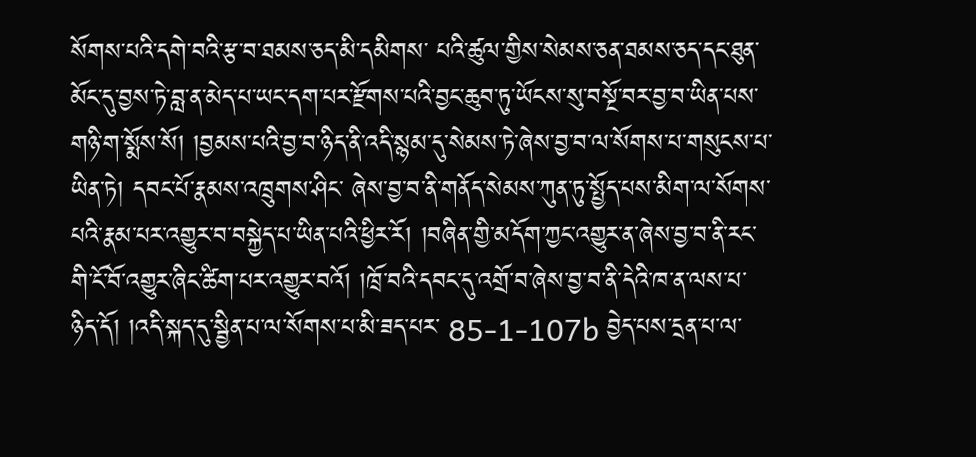སོགས་པའི་དགེ་བའི་རྩ་བ་ཐམས་ཅད་མི་དམིགས་ པའི་ཚུལ་གྱིས་སེམས་ཅན་ཐམས་ཅད་དང་ཐུན་མོང་དུ་བྱས་ཏེ་བླ་ན་མེད་པ་ཡང་དག་པར་རྫོགས་པའི་བྱང་ཆུབ་ཏུ་ཡོངས་སུ་བསྔོ་བར་བྱ་བ་ཡིན་པས་གཉི་ག་སྨོས་སོ། །བྱམས་པའི་བྱ་བ་ཉིད་ནི་འདི་སྙམ་དུ་སེམས་ཏེ་ཞེས་བྱ་བ་ལ་སོགས་པ་གསུངས་པ་ཡིན་ཏེ། དབང་པོ་རྣམས་འཁྲུགས་ཤིང་ ཞེས་བྱ་བ་ནི་གནོད་སེམས་ཀུན་ཏུ་སྤྱོད་པས་མིག་ལ་སོགས་པའི་རྣམ་པར་འགྱུར་བ་བསྐྱེད་པ་ཡིན་པའི་ཕྱིར་རོ། །བཞིན་གྱི་མདོག་ཀྱང་འགྱུར་ན་ཞེས་བྱ་བ་ནི་རང་གི་ངོ་བོ་འགྱུར་ཞིང་ཚིག་པར་འགྱུར་བའོ། །ཁྲོ་བའི་དབང་དུ་འགྲོ་བ་ཞེས་བྱ་བ་ནི་དེའི་ཁ་ན་ལས་པ་ཉིད་དོ། །འདི་སྐད་དུ་སྦྱིན་པ་ལ་སོགས་པ་མི་ཟད་པར་ 85-1-107b བྱེད་པས་དྲན་པ་ལ་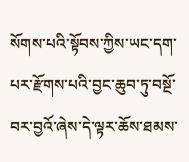སོགས་པའི་སྟོབས་ཀྱིས་ཡང་དག་པར་རྫོགས་པའི་བྱང་ཆུབ་ཏུ་བསྔོ་བར་བྱའོ་ཞེས་དེ་ལྟར་ཆོས་ཐམས་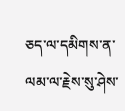ཅད་ལ་དམིགས་ན་ལམ་ལ་རྗེས་སུ་ཤེས་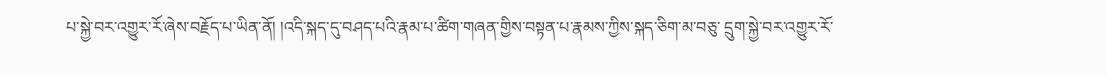པ་སྐྱེ་བར་འགྱུར་རོ་ཞེས་བརྗོད་པ་ཡིན་ནོ། །འདི་སྐད་དུ་བཤད་པའི་རྣམ་པ་ཚིག་གཞན་གྱིས་བསྟན་པ་རྣམས་ཀྱིས་སྐད་ཅིག་མ་བཅུ་ དྲུག་སྐྱེ་བར་འགྱུར་རོ་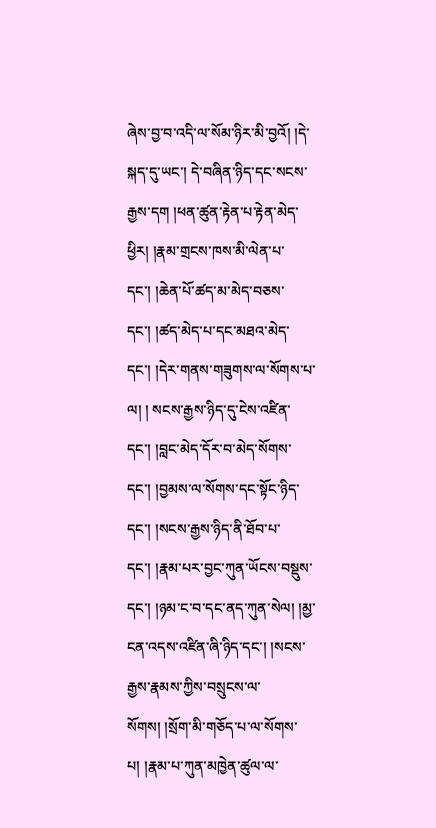ཞེས་བྱ་བ་འདི་ལ་སོམ་ཉིར་མི་བྱའོ། །དེ་སྐད་དུ་ཡང་། དེ་བཞིན་ཉིད་དང་སངས་རྒྱས་དག །ཕན་ཚུན་རྟེན་པ་རྟེན་མེད་ཕྱིར། །རྣམ་གྲངས་ཁས་མི་ལེན་པ་དང་། །ཆེན་པོ་ཚད་མ་མེད་བཅས་དང་། །ཚད་མེད་པ་དང་མཐའ་མེད་དང་། །དེར་གནས་གཟུགས་ལ་སོགས་པ་ལ། ། སངས་རྒྱས་ཉིད་དུ་ངེས་འཛིན་དང་། །བླང་མེད་དོར་བ་མེད་སོགས་དང་། །བྱམས་ལ་སོགས་དང་སྟོང་ཉིད་དང་། །སངས་རྒྱས་ཉིད་ནི་ཐོབ་པ་དང་། །རྣམ་པར་བྱང་ཀུན་ཡོངས་བསྡུས་དང་། །ཉམ་ང་བ་དང་ནད་ཀུན་སེལ། །མྱ་ངན་འདས་འཛིན་ཞི་ཉིད་དང་། །སངས་རྒྱས་རྣམས་ཀྱིས་བསྲུངས་ལ་ སོགས། །སྲོག་མི་གཅོད་པ་ལ་སོགས་པ། །རྣམ་པ་ཀུན་མཁྱེན་ཚུལ་ལ་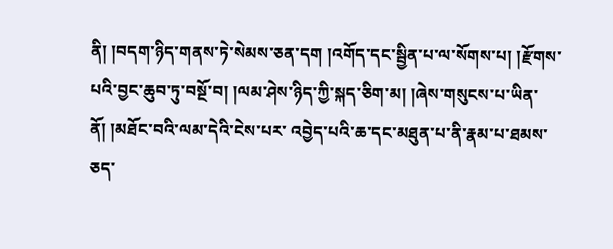ནི། །བདག་ཉིད་གནས་ཏེ་སེམས་ཅན་དག །འགོད་དང་སྦྱིན་པ་ལ་སོགས་པ། །རྫོགས་པའི་བྱང་ཆུབ་ཏུ་བསྔོ་བ། །ལམ་ཤེས་ཉིད་ཀྱི་སྐད་ཅིག་མ། །ཞེས་གསུངས་པ་ཡིན་ནོ། །མཐོང་བའི་ལམ་དེའི་ངེས་པར་ འབྱེད་པའི་ཆ་དང་མཐུན་པ་ནི་རྣམ་པ་ཐམས་ཅད་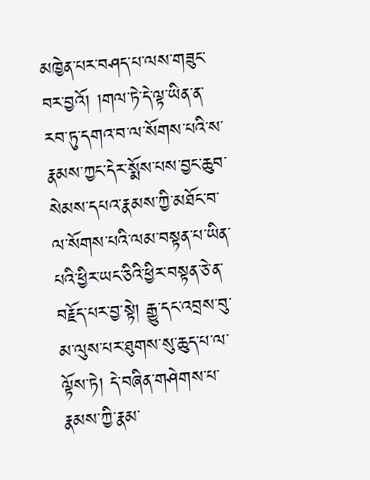མཁྱེན་པར་བཤད་པ་ལས་གཟུང་བར་བྱའོ། །གལ་ཏེ་དེ་ལྟ་ཡིན་ན་རབ་ཏུ་དགའ་བ་ལ་སོགས་པའི་ས་རྣམས་ཀྱང་དེར་སྨོས་པས་བྱང་ཆུབ་སེམས་དཔའ་རྣམས་ཀྱི་མཐོང་བ་ལ་སོགས་པའི་ལམ་བསྟན་པ་ཡིན་པའི་ཕྱིར་ཡང་ཅིའི་ཕྱིར་བསྟན་ཅེ་ན་ བརྗོད་པར་བྱ་སྟེ། རྒྱུ་དང་འབྲས་བུ་མ་ལུས་པར་ཐུགས་སུ་ཆུད་པ་ལ་ལྟོས་ཏེ། དེ་བཞིན་གཤེགས་པ་རྣམས་ཀྱི་རྣམ་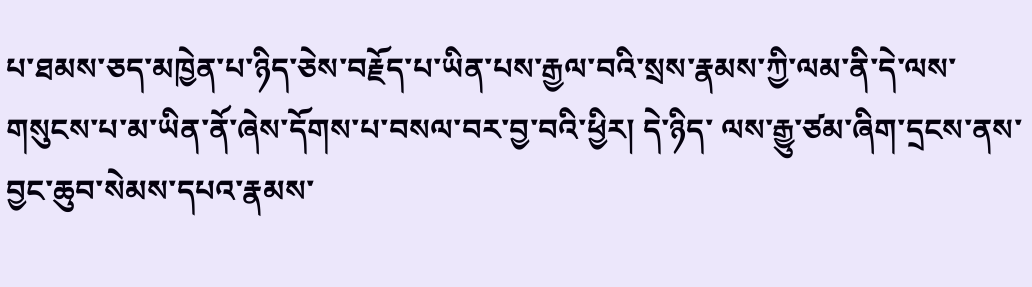པ་ཐམས་ཅད་མཁྱེན་པ་ཉིད་ཅེས་བརྗོད་པ་ཡིན་པས་རྒྱལ་བའི་སྲས་རྣམས་ཀྱི་ལམ་ནི་དེ་ལས་གསུངས་པ་མ་ཡིན་ནོ་ཞེས་དོགས་པ་བསལ་བར་བྱ་བའི་ཕྱིར། དེ་ཉིད་ ལས་རྒྱུ་ཙམ་ཞིག་དྲངས་ནས་བྱང་ཆུབ་སེམས་དཔའ་རྣམས་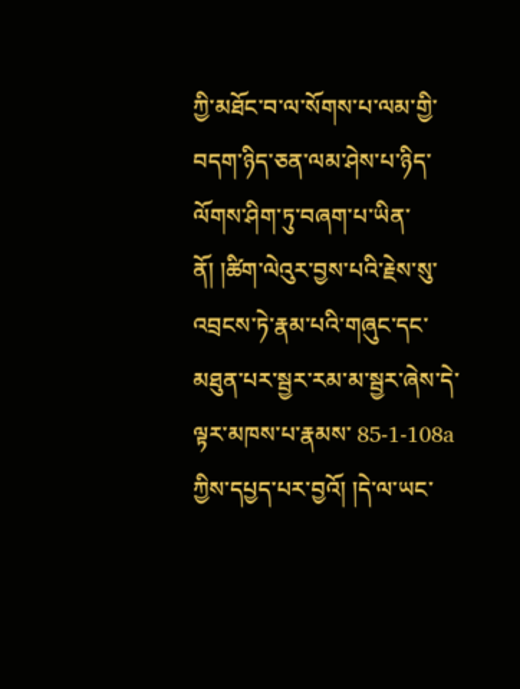ཀྱི་མཐོང་བ་ལ་སོགས་པ་ལམ་གྱི་བདག་ཉིད་ཅན་ལམ་ཤེས་པ་ཉིད་ལོགས་ཤིག་ཏུ་བཞག་པ་ཡིན་ནོ། །ཚིག་ལེའུར་བྱས་པའི་རྗེས་སུ་འབྲངས་ཏེ་རྣམ་པའི་གཞུང་དང་མཐུན་པར་སྦྱར་རམ་མ་སྦྱར་ཞེས་དེ་ལྟར་མཁས་པ་རྣམས་ 85-1-108a ཀྱིས་དཔྱད་པར་བྱའོ། །དེ་ལ་ཡང་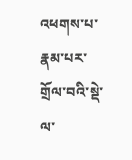འཕགས་པ་རྣམ་པར་གྲོལ་བའི་སྡེ་ལ་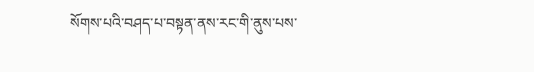སོགས་པའི་བཤད་པ་བསྟན་ནས་རང་གི་ནུས་པས་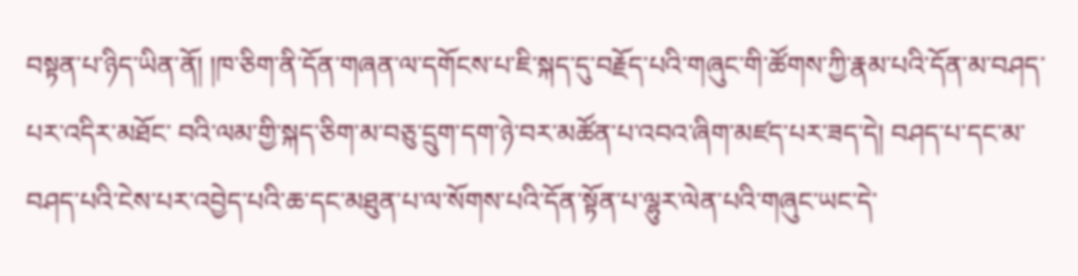བསྟན་པ་ཉིད་ཡིན་ནོ། །ཁ་ཅིག་ནི་དོན་གཞན་ལ་དགོངས་པ་ཇི་སྐད་དུ་བརྗོད་པའི་གཞུང་གི་ཚོགས་ཀྱི་རྣམ་པའི་དོན་མ་བཤད་པར་འདིར་མཐོང་ བའི་ལམ་གྱི་སྐད་ཅིག་མ་བཅུ་དྲུག་དག་ཉེ་བར་མཚོན་པ་འབའ་ཞིག་མཛད་པར་ཟད་དེ། བཤད་པ་དང་མ་བཤད་པའི་ངེས་པར་འབྱེད་པའི་ཆ་དང་མཐུན་པ་ལ་སོགས་པའི་དོན་སྟོན་པ་ལྷུར་ལེན་པའི་གཞུང་ཡང་དེ་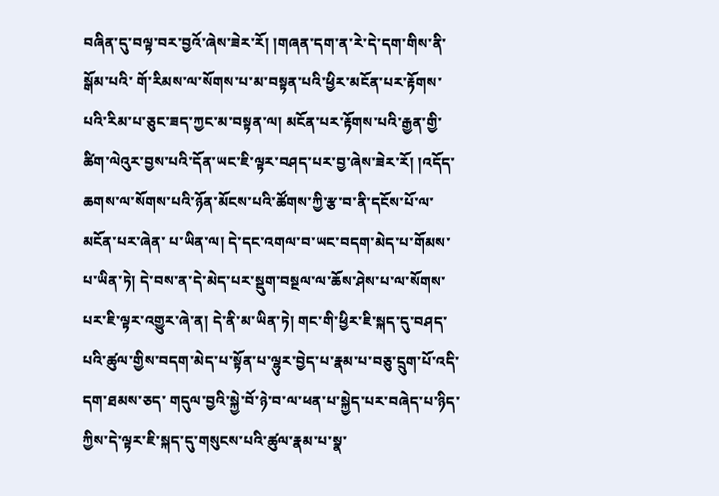བཞིན་དུ་བལྟ་བར་བྱའོ་ཞེས་ཟེར་རོ། །གཞན་དག་ན་རེ་དེ་དག་གིས་ནི་སྒོམ་པའི་ གོ་རིམས་ལ་སོགས་པ་མ་བསྟན་པའི་ཕྱིར་མངོན་པར་རྟོགས་པའི་རིམ་པ་ཅུང་ཟད་ཀྱང་མ་བསྟན་ལ། མངོན་པར་རྟོགས་པའི་རྒྱན་གྱི་ཚིག་ལེའུར་བྱས་པའི་དོན་ཡང་ཇི་ལྟར་བཤད་པར་བྱ་ཞེས་ཟེར་རོ། །འདོད་ཆགས་ལ་སོགས་པའི་ཉོན་མོངས་པའི་ཚོགས་ཀྱི་རྩ་བ་ནི་དངོས་པོ་ལ་མངོན་པར་ཞེན་ པ་ཡིན་ལ། དེ་དང་འགལ་བ་ཡང་བདག་མེད་པ་གོམས་པ་ཡིན་ཏེ། དེ་བས་ན་དེ་མེད་པར་སྡུག་བསྔལ་ལ་ཆོས་ཤེས་པ་ལ་སོགས་པར་ཇི་ལྟར་འགྱུར་ཞེ་ན། དེ་ནི་མ་ཡིན་ཏེ། གང་གི་ཕྱིར་ཇི་སྐད་དུ་བཤད་པའི་ཚུལ་གྱིས་བདག་མེད་པ་སྟོན་པ་ལྷུར་བྱེད་པ་རྣམ་པ་བཅུ་དྲུག་པོ་འདི་དག་ཐམས་ཅད་ གདུལ་བྱའི་སྐྱེ་བོ་ཉེ་བ་ལ་ཕན་པ་སྐྱེད་པར་བཞེད་པ་ཉིད་ཀྱིས་དེ་ལྟར་ཇི་སྐད་དུ་གསུངས་པའི་ཚུལ་རྣམ་པ་སྣ་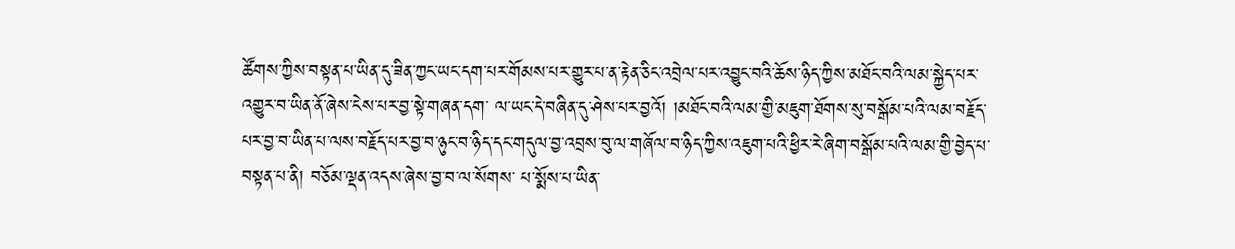ཚོགས་ཀྱིས་བསྟན་པ་ཡིན་དུ་ཟིན་ཀྱང་ཡང་དག་པར་གོམས་པར་གྱུར་པ་ན་རྟེན་ཅིང་འབྲེལ་པར་འབྱུང་བའི་ཆོས་ཉིད་ཀྱིས་མཐོང་བའི་ལམ་སྐྱེད་པར་འགྱུར་བ་ཡིན་ནོ་ཞེས་ངེས་པར་བྱ་སྟེ་གཞན་དག་ ལ་ཡང་དེ་བཞིན་དུ་ཤེས་པར་བྱའོ། །མཐོང་བའི་ལམ་གྱི་མཇུག་ཐོགས་སུ་བསྒོམ་པའི་ལམ་བརྗོད་པར་བྱ་བ་ཡིན་པ་ལས་བརྗོད་པར་བྱ་བ་ཉུང་བ་ཉིད་དང་གདུལ་བྱ་འབྲས་བུ་ལ་གཞོལ་བ་ཉིད་ཀྱིས་འཇུག་པའི་ཕྱིར་རེ་ཞིག་བསྒོམ་པའི་ལམ་གྱི་བྱེད་པ་བསྟན་པ་ནི། བཅོམ་ལྡན་འདས་ཞེས་བྱ་བ་ལ་སོགས་ པ་སྨོས་པ་ཡིན་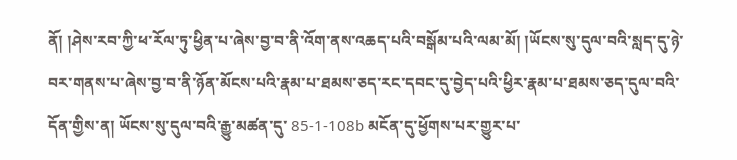ནོ། །ཤེས་རབ་ཀྱི་ཕ་རོལ་ཏུ་ཕྱིན་པ་ཞེས་བྱ་བ་ནི་འོག་ནས་འཆད་པའི་བསྒོམ་པའི་ལམ་མོ། །ཡོངས་སུ་དུལ་བའི་སླད་དུ་ཉེ་བར་གནས་པ་ཞེས་བྱ་བ་ནི་ཉོན་མོངས་པའི་རྣམ་པ་ཐམས་ཅད་རང་དབང་དུ་བྱེད་པའི་ཕྱིར་རྣམ་པ་ཐམས་ཅད་དུལ་བའི་དོན་གྱིས་ན། ཡོངས་སུ་དུལ་བའི་རྒྱུ་མཚན་དུ་ 85-1-108b མངོན་དུ་ཕྱོགས་པར་གྱུར་པ་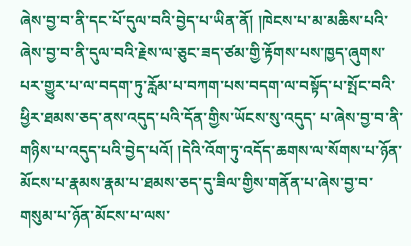ཞེས་བྱ་བ་ནི་དང་པོ་དུལ་བའི་བྱེད་པ་ཡིན་ནོ། །ཁེངས་པ་མ་མཆིས་པའི་ཞེས་བྱ་བ་ནི་དུལ་བའི་རྗེས་ལ་ཅུང་ཟད་ཙམ་གྱི་རྟོགས་པས་ཁྱད་ཞུགས་པར་གྱུར་པ་ལ་བདག་ཏུ་རློམ་པ་བཀག་པས་བདག་ལ་བསྟོད་པ་སྤོང་བའི་ཕྱིར་ཐམས་ཅད་ནས་འདུད་པའི་དོན་གྱིས་ཡོངས་སུ་འདུད་ པ་ཞེས་བྱ་བ་ནི་གཉིས་པ་འདུད་པའི་བྱེད་པའོ། །དེའི་འོག་ཏུ་འདོད་ཆགས་ལ་སོགས་པ་ཉོན་མོངས་པ་རྣམས་རྣམ་པ་ཐམས་ཅད་དུ་ཟིལ་གྱིས་གནོན་པ་ཞེས་བྱ་བ་གསུམ་པ་ཉོན་མོངས་པ་ལས་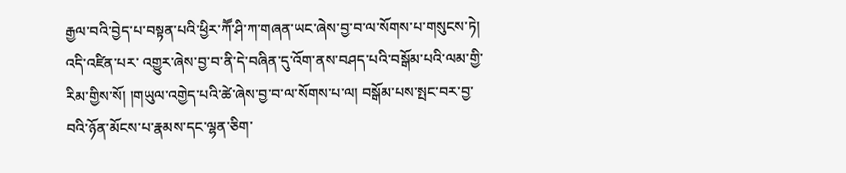རྒྱལ་བའི་བྱེད་པ་བསྟན་པའི་ཕྱིར་ཀཽ་ཤི་ཀ་གཞན་ཡང་ཞེས་བྱ་བ་ལ་སོགས་པ་གསུངས་ཏེ། འདི་འཛིན་པར་ འགྱུར་ཞེས་བྱ་བ་ནི་དེ་བཞིན་དུ་འོག་ནས་བཤད་པའི་བསྒོམ་པའི་ལམ་གྱི་རིམ་གྱིས་སོ། །གཡུལ་འགྱེད་པའི་ཚེ་ཞེས་བྱ་བ་ལ་སོགས་པ་ལ། བསྒོམ་པས་སྤང་བར་བྱ་བའི་ཉོན་མོངས་པ་རྣམས་དང་ལྷན་ཅིག་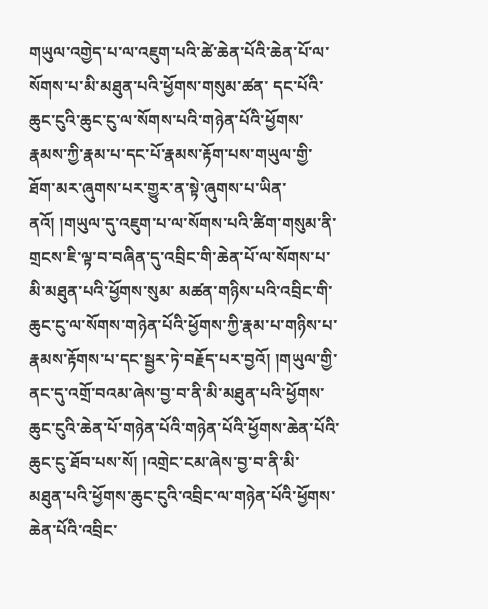གཡུལ་འགྱེད་པ་ལ་འཇུག་པའི་ཚེ་ཆེན་པོའི་ཆེན་པོ་ལ་སོགས་པ་མི་མཐུན་པའི་ཕྱོགས་གསུམ་ཚན་ དང་པོའི་ཆུང་ངུའི་ཆུང་ངུ་ལ་སོགས་པའི་གཉེན་པོའི་ཕྱོགས་རྣམས་ཀྱི་རྣམ་པ་དང་པོ་རྣམས་རྟོག་པས་གཡུལ་གྱི་ཐོག་མར་ཞུགས་པར་གྱུར་ན་སྟེ་ཞུགས་པ་ཡིན་ནའོ། །གཡུལ་དུ་འཇུག་པ་ལ་སོགས་པའི་ཚིག་གསུམ་ནི་གྲངས་ཇི་ལྟ་བ་བཞིན་དུ་འབྲིང་གི་ཆེན་པོ་ལ་སོགས་པ་མི་མཐུན་པའི་ཕྱོགས་སུམ་ མཚན་གཉིས་པའི་འབྲིང་གི་ཆུང་ངུ་ལ་སོགས་གཉེན་པོའི་ཕྱོགས་ཀྱི་རྣམ་པ་གཉིས་པ་རྣམས་རྟོགས་པ་དང་སྦྱར་ཏེ་བརྗོད་པར་བྱའོ། །གཡུལ་གྱི་ནང་དུ་འགྲོ་བའམ་ཞེས་བྱ་བ་ནི་མི་མཐུན་པའི་ཕྱོགས་ཆུང་ངུའི་ཆེན་པོ་གཉེན་པོའི་གཉེན་པོའི་ཕྱོགས་ཆེན་པོའི་ཆུང་ངུ་ཐོབ་པས་སོ། །འགྲེང་ངམ་ཞེས་བྱ་བ་ནི་མི་ མཐུན་པའི་ཕྱོགས་ཆུང་ངུའི་འབྲིང་ལ་གཉེན་པོའི་ཕྱོགས་ཆེན་པོའི་འབྲིང་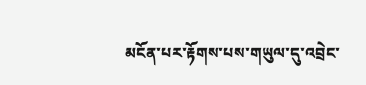མངོན་པར་རྟོགས་པས་གཡུལ་དུ་འབྲེང་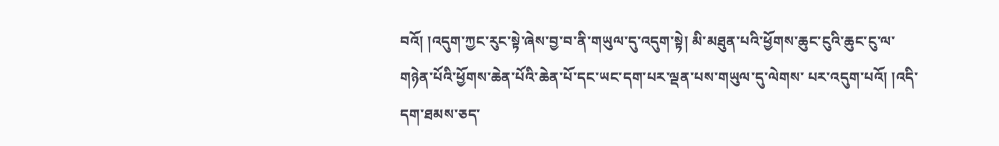བའོ། །འདུག་ཀྱང་རུང་སྟེ་ཞེས་བྱ་བ་ནི་གཡུལ་དུ་འདུག་སྟེ། མི་མཐུན་པའི་ཕྱོགས་ཆུང་ངུའི་ཆུང་ངུ་ལ་གཉེན་པོའི་ཕྱོགས་ཆེན་པོའི་ཆེན་པོ་དང་ཡང་དག་པར་ལྡན་པས་གཡུལ་དུ་ལེགས་ པར་འདུག་པའོ། །འདི་དག་ཐམས་ཅད་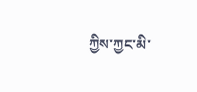ཀྱིས་ཀྱང་མི་